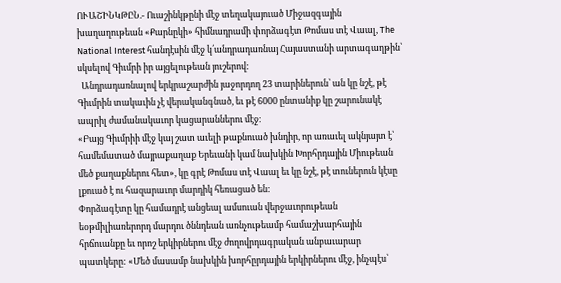ՈՒԱՇԻՆԿԹԸՆ.- Ուաշինկթընի մէջ տեղակայուած Միջազգային խաղաղութեան «Քարնըկի» հիմնադրամի փորձագէտ Թոմաս տէ Վաալ, The National Interest հանդէսին մէջ կ՛անդրադառնայ Հայաստանի արտագաղթին՝ սկսելով Գիւմրի իր այցելութեան յուշերով:
  Անդրադառնալով երկրաշարժին յաջորդող 23 տարիներուն՝ ան կը նշէ, թէ Գիւմրին տակաւին չէ վերականգնած, եւ թէ 6000 ընտանիք կը շարունակէ ապրիլ ժամանակաւոր կացարաններու մէջ։
«Բայց Գիւմրիի մէջ կայ շատ աւելի թաքնուած խնդիր, որ առաւել ակնյայտ է՝ համեմատած մայրաքաղաք Երեւանի կամ նախկին Խորհրդային Միութեան մեծ քաղաքներու հետ», կը գրէ Թոմաս տէ Վաալ եւ կը նշէ, թէ տուներուն կէսը լքուած է ու հազարաւոր մարդիկ հեռացած են:
Փորձագէտը կը համադրէ անցեալ ամսուան վերջաւորութեան եօթմիլիառերորդ մարդու ծննդեան առնչութեամբ համաշխարհային հրճուանքը եւ որոշ երկիրներու մէջ ժողովրդագրական անբաւարար պատկերը: «Մեծ մասամբ նախկին խորհըրդային երկիրներու մէջ, ինչպէս՝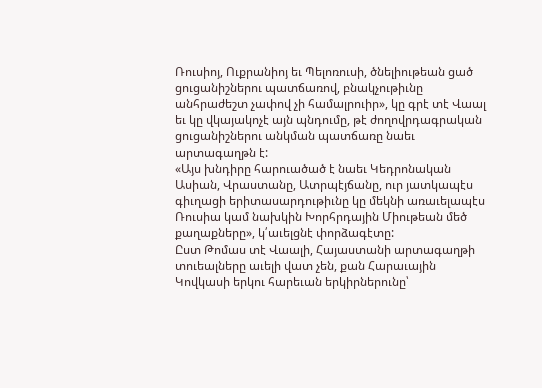Ռուսիոյ, Ուքրանիոյ եւ Պելոռուսի, ծնելիութեան ցած ցուցանիշներու պատճառով, բնակչութիւնը անհրաժեշտ չափով չի համալրուիր», կը գրէ տէ Վաալ եւ կը վկայակոչէ այն պնդումը, թէ ժողովրդագրական ցուցանիշներու անկման պատճառը նաեւ արտագաղթն է:
«Այս խնդիրը հարուածած է նաեւ Կեդրոնական Ասիան, Վրաստանը, Ատրպէյճանը, ուր յատկապէս գիւղացի երիտասարդութիւնը կը մեկնի առաւելապէս Ռուսիա կամ նախկին Խորհրդային Միութեան մեծ քաղաքները», կ՛աւելցնէ փորձագէտը:
Ըստ Թոմաս տէ Վաալի, Հայաստանի արտագաղթի տուեալները աւելի վատ չեն, քան Հարաւային Կովկասի երկու հարեւան երկիրներունը՝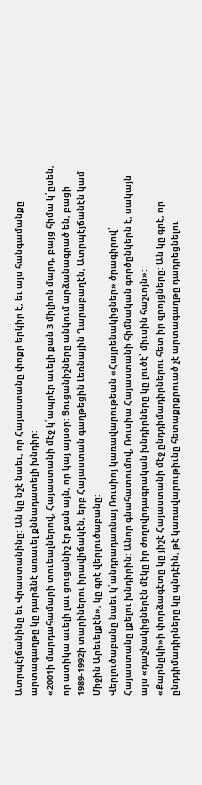Ատրպէյճանինը եւ Վրաստանինը: Ան կը նշէ նաեւ, որ Հայաստանը փոքր երկիր է, եւ այս հանգամանքը արտագաղթը կը դարձնէ առաւել քննադատելի խնդիր:
«2001ի մարդահամարի տուեալներով, Հայաստանի մէջ կ՛ապրէր աւելի քան 3 միլիոն մարդ, բայց հիմա կ՛ըսեն, որ ատիկա աւելի լաւ ցուցանիշ էր քան այն, որ կայ այսօր: Ցուցանիշները անկում արձանագրած են, բացի 1989-1992ի տարիներու իրավիճակէն, երբ Հայաստան գաղթեցին Լեռնային Ղարաբաղէն, Ատրպէյճանէն կամ Միջին Արեւելքէն», կը գրէ վերլուծաբանը:
Վերլուծաբանը նաեւ կ՛անդրադառնայ Ռուսիոյ կառավարութեան «Հայրենակիցներ» ծրագիրով՝ Հայաստանը լքելու խնդիրին: Անոր գնահատումով, Ռուսիա Հայաստանի հիմնական գործընկերն է, սակայն այս «դաշնակիցներէն մէկը իր ժողովրդագրական խնդիրները կը լուծէ՝ միւսին հաշւոյն»:
«Քարնըկի»ի փորձագէտը կը յիշէ Հայաստանի մէջ ընդդիմադիրներու հետ իր զրոյցները: Ան կը գրէ, որ ընդդիմադիրները կը պնդէին, թէ կառավարութիւնը հետաքրքրուած չէ արտագաղթը դադրեցնելու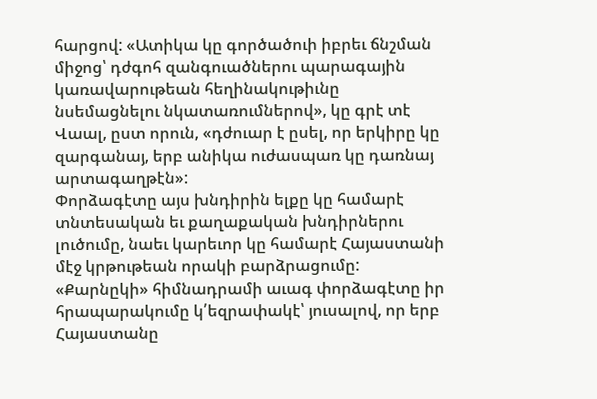հարցով: «Ատիկա կը գործածուի իբրեւ ճնշման միջոց՝ դժգոհ զանգուածներու պարագային կառավարութեան հեղինակութիւնը  նսեմացնելու նկատառումներով», կը գրէ տէ Վաալ, ըստ որուն, «դժուար է ըսել, որ երկիրը կը զարգանայ, երբ անիկա ուժասպառ կը դառնայ արտագաղթէն»:
Փորձագէտը այս խնդիրին ելքը կը համարէ տնտեսական եւ քաղաքական խնդիրներու լուծումը, նաեւ կարեւոր կը համարէ Հայաստանի մէջ կրթութեան որակի բարձրացումը:
«Քարնըկի» հիմնադրամի աւագ փորձագէտը իր հրապարակումը կ՛եզրափակէ՝ յուսալով, որ երբ Հայաստանը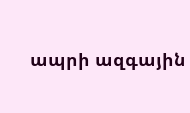ապրի ազգային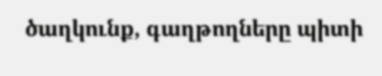ծաղկունք, գաղթողները պիտի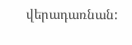վերադառնան: